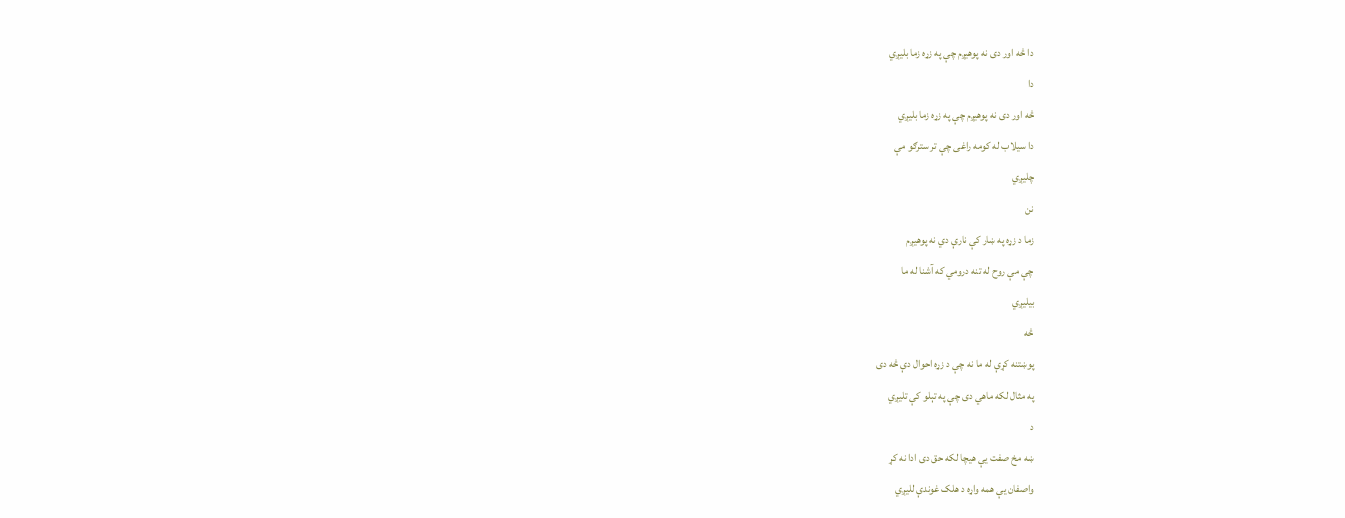دا څه اور دی نه پوهيږم چې په زړه زما بليږي
دا
څه اور دی نه پوهيږم چې په زړه زما بليږي
دا سيلاب له کومه راغی چې تر سترګو مې
چليږي
نن
زما د زړه په ښار کې نارې دي نه پوهيږم
چې مې روح له تنه درومي که آشنا له ما
بيليږي
څه
پوښتنه کړې له ما نه چې د زړه احوال دې څه دی
په مثال لکه ماهي دی چې په تېلو کې تليږي
د
ښه مخ صفت یې هيچا لکه حق دی ادا نه کړ
واصفان یې همه واړه د هلک غوندې لليږي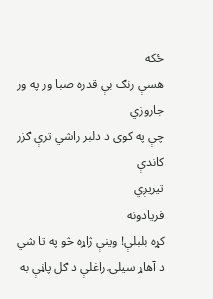ځکه
هسې رنګ بې قدره صبا ور په ور جاروزي
چې په کوی د دلبر راشي ترې ګزر کاندې
تيریږي
فريادونه
کړه بلبلې! وينې ژاړه څو په تا شي
د آهاړ سيلۍ راغلې د ګل پاڼې به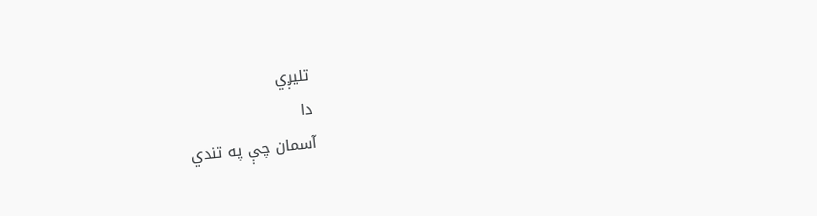تليږي
دا
آسمان چې په تندي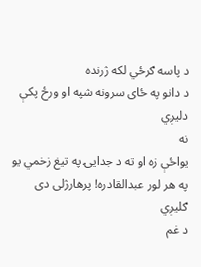د پاسه ګرځي لکه ژرنده
د دانو په ځای سرونه شپه او ورځ پکې
دليږي
نه
يواځې زه او ته د جدایۍ په تيغ زخمي يو
په هر لور عبدالقادره! پرهارژلی دی
ګليږي
د غم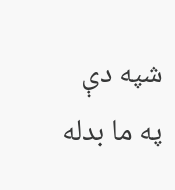شپه دې په ما بدله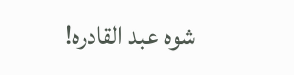شوه عبد القادره!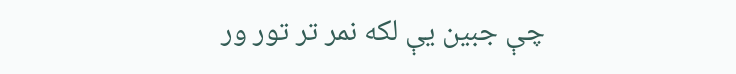چې جبين یې لکه نمر تر تور ور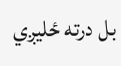بل درته ځليږي